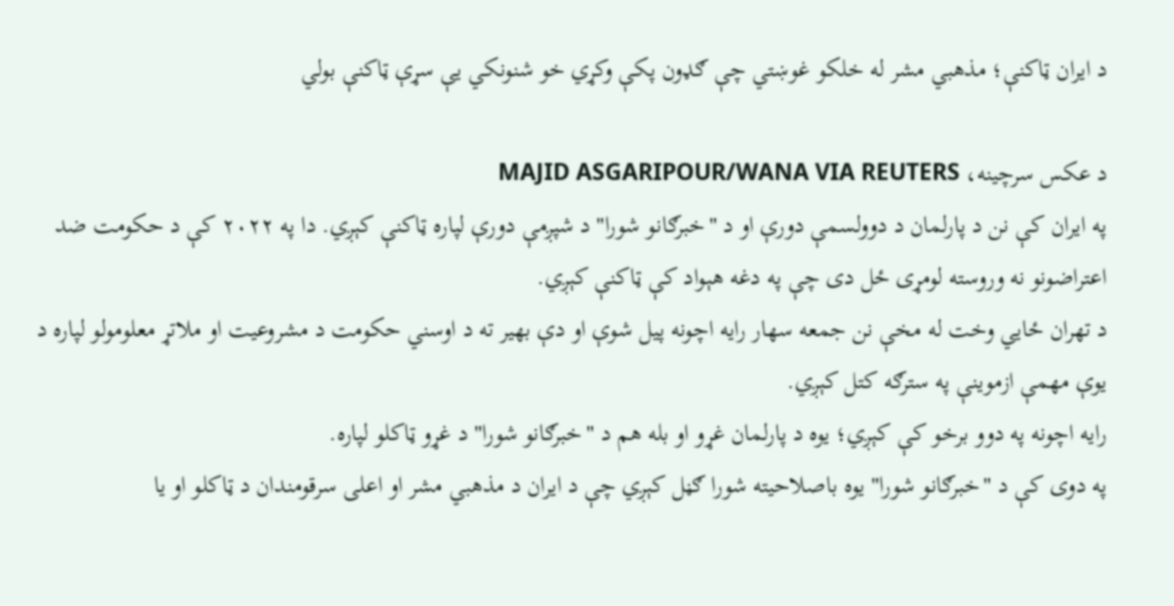د ایران ټاکنې؛ مذهبي مشر له خلکو غوښتي چې ګډون پکې وکړي خو شنونکي یې سړې ټاکنې بولي

د عکس سرچینه، MAJID ASGARIPOUR/WANA VIA REUTERS
په ایران کې نن د پارلمان د دوولسمې دورې او د "خبرګانو شورا" د شپږمې دورې لپاره ټاکنې کېږي. دا په ۲۰۲۲ کې د حکومت ضد اعتراضونو نه وروسته لومړی ځل دی چې په دغه هېواد کې ټاکنې کېږي.
د تهران ځايي وخت له مخې نن جمعه سهار رایه اچونه پیل شوې او دې بهیر ته د اوسني حکومت د مشروعیت او ملاتړ معلومولو لپاره د یوې مهمې ازموینې په سترګه کتل کېږي.
رایه اچونه په دوو برخو کې کېږي؛ یوه د پارلمان غړو او بله هم د "خبرګانو شورا" د غړو ټاکلو لپاره.
په دوی کې د "خبرګانو شورا" یوه باصلاحیته شورا ګڼل کېږي چې د ایران د مذهبي مشر او اعلی سرقومندان د ټاکلو او یا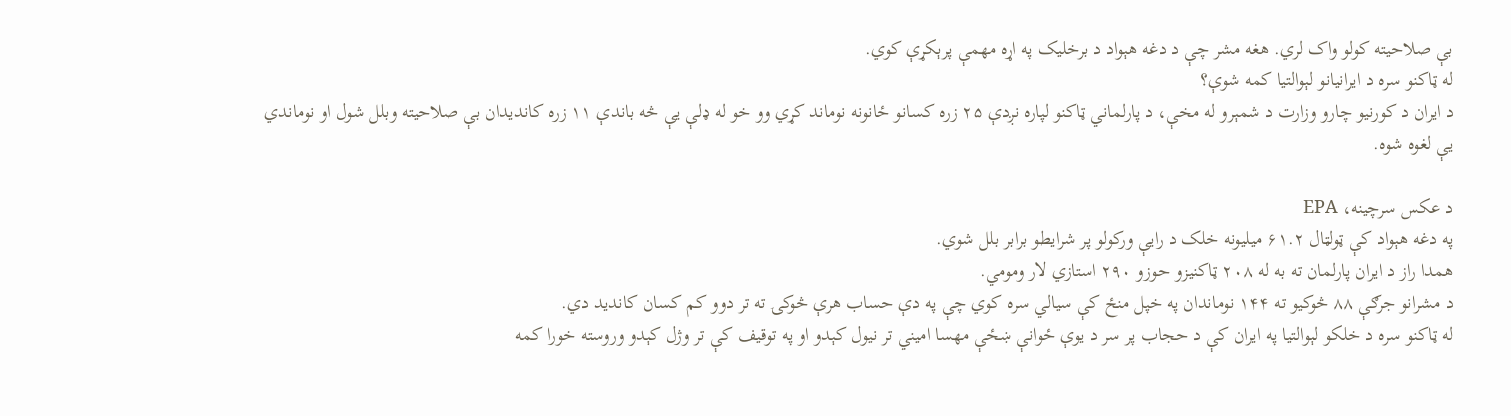بې صلاحیته کولو واک لري. هغه مشر چې د دغه هېواد د برخلیک په اړه مهمې پرېکړې کوي.
له ټاکنو سره د ایرانیانو لېوالتیا کمه شوې؟
د ایران د کورنیو چارو وزارت د شمېرو له مخې، د پارلماني ټاکنو لپاره نږدې ۲۵ زره کسانو ځانونه نوماند کړي وو خو له ډلې يې څه باندې ۱۱ زره کاندیدان بې صلاحیته وبلل شول او نوماندي يې لغوه شوه.

د عکس سرچینه، EPA
په دغه هېواد کې ټولټال ۶۱.۲ میلیونه خلک د رایې ورکولو پر شرایطو برابر بلل شوي.
همدا راز د ایران پارلمان ته به له ۲۰۸ ټاکنیزو حوزو ۲۹۰ استازي لار ومومي.
د مشرانو جرګې ۸۸ څوکيو ته ۱۴۴ نوماندان په خپل منځ کې سیالي سره کوي چې په دې حساب هرې څوکۍ ته تر دوو کم کسان کانديد دي.
له ټاکنو سره د خلکو لېوالتیا په ایران کې د حجاب پر سر د یوې ځوانې ښځې مهسا امیني تر نیول کېدو او په توقیف کې تر وژل کېدو وروسته خورا کمه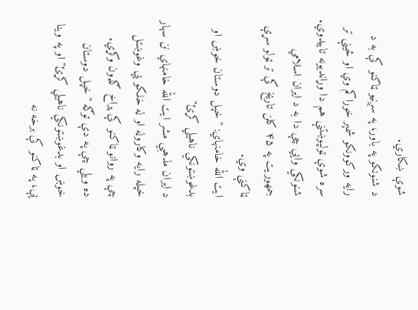شوې ښکاري.
د شنونکو په باور، په سږنيو ټاکنو کې به د رایه ورکوونکو شمېر خوراکم وي او ځينې تر سره شوې ټولپوښتنې هم دا وړانديونه تاييدوي.
شنونکي وايي چې دا به د ایران اسلامي جمهوريت په ۴۵ کلن تاریخ کې تر ټولو سړې ټاکنې وي.
ایت الله خامنهاي: "خپل دوستان خوښ او بدغوښتونکي ناهیلي کړئ"
د ایران مذهبي مشر ایت الله خامنهاي نن سهار خپله رایه وکاروله او له خلکو یې وغوښتل چې په روانو ټاکنو کې پراخ ګډون وکړي.
ده ویلي چې په دې توګه "خپل دوستان خوښ او بدغوښتونکي ناهیلي کړئ" او په وینا یې، په ټاکنو کې برخه نه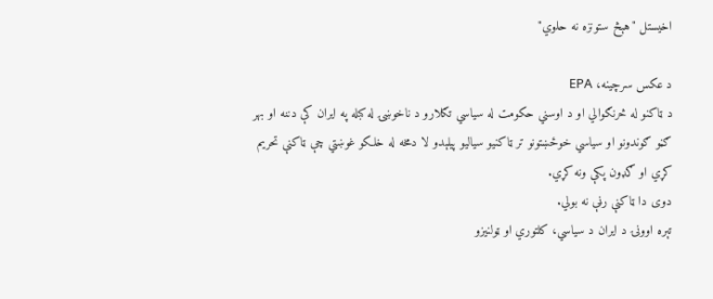اخیستل "هېڅ ستونزه نه حلوي"

د عکس سرچینه، EPA
د ټاکنو له څرنګوالي او د اوسني حکومت له سیاسي تګلارو د ناخوښۍ له کبله په ایران کې دننه او بهر ګڼو ګوندونو او سیاسي خوځښتونو تر ټاکنيو سیالیو پيلېدو لا دمخه له خلکو غوښتي چې ټاکنې تحریم کړي او ګډون پکې ونه کړي.
دوی دا ټاکنې رڼې نه بولي.
تېره اوونۍ د ایران د سیاسي، کلتوري او ټولنيزو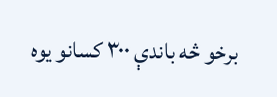برخو څه باندې ۳۰۰ کسانو یوه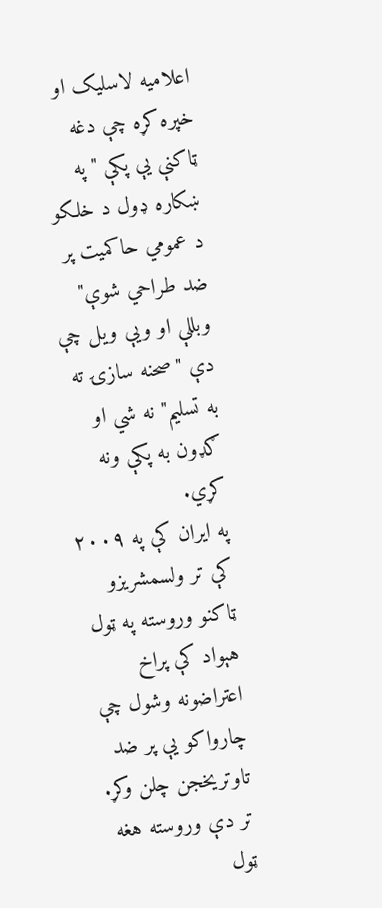اعلامیه لاسلیک او خپره کړه چې دغه ټاکنې يې پکې "په ښکاره ډول د خلکو د عمومي حاکمیت پر ضد طراحي شوې" وبللې او ويې ویل چې دې "صحنه سازۍ ته به تسلیم" نه شي او ګډون به پکې ونه کړي.
په ایران کې په ۲۰۰۹ کې تر ولسمشریزو ټاکنو وروسته په ټول هېواد کې پراخ اعتراضونه وشول چې چارواکو یې پر ضد تاوتریخجن چلن وکړ.
تر دې وروسته هغه ټول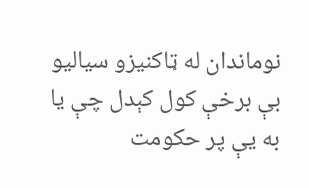نوماندان له ټاکنیزو سیالیو بې برخې کول کېدل چې یا به یې پر حکومت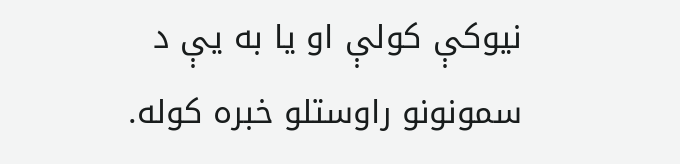نیوکې کولې او یا به یې د سمونونو راوستلو خبره کوله.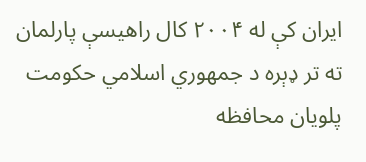ایران کې له ۲۰۰۴ کال راهیسې پارلمان ته تر ډېره د جمهوري اسلامي حکومت پلویان محافظه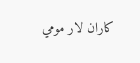کاران لار مومي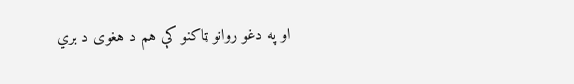او په دغو روانو ټاکنو کې هم د هغوی د بري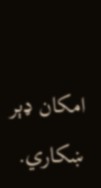امکان ډېر ښکاري.